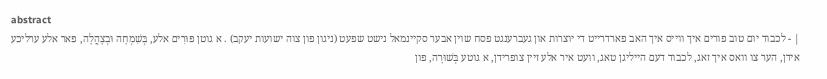abstract
| - לכבוד יום טוב פורים איך ווייס איך האב פארדרייט די יוצרות און געברענגט פסח שוין אבער סקיינמאל נישט שפעט (ניגון פון צוה ישועות יעקב) . א גוטן פּוּרִים אלע, בְּשִׁמְחָה וּבְצָהֲלָה, פאר אלע ערליכע אידן, הער צו וואס איך זאג, לכבוד דעם הייליגן טאג, וועט איר אלע זיין צופרידן, א גוטע בְּשׁוּרָה, פון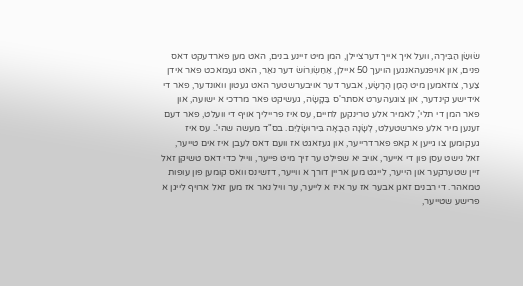שׂוּשַׂן הַבִּירָה, וועל איך אייך דערציילן, המן מיט זיינע בנים, האט מען פארדעקט דאס פנים, און אויפגעהאנגען הויעך 50 איילן, אַחַשְׂוֵרוֹשׂ דער נאַר, האט געמאכט פאר אידן צַער, צוזאמען מיט הָמָן הָרָשָׂע, אבער דער אויבערשטער האט געטון וואונדער, פאר די אידישע קינדער, און צוגעהערט אסתר'ס בַּקָשָׂה, געשיקט פאר מרדכי א ישועה, און פאר המן די תלי', לאמיר אלע טרינקען לחיים, עס איז פרייליך אויף די וועלט, פאר דעם זענען מיר אלע פארשטעלט, לְשָׂנָה הַבָּאָה בִּירוּשָׂלַיִם. בס"ד מעשה שהי'.. עס איז געקומען צו גייען א קאפ פארדרייער, און געזאגט אז וועם דאס לעבן איז אים טייער, זאל נישט עסן פון די אייער, אויב יא שפילט ער זיך מיט פייער, ווייל כדי דאס טשיקן זאל זיין שטערקער און הייער, לייגט מען אריין דורך א ווייער, דזשינס וואס קומען פון עופות טמאהר. די רבנים זאגן אבער אז ער איז א לייער, ער וויל נאר אז מען זאל ארויף לייגן א פרישע שטייער,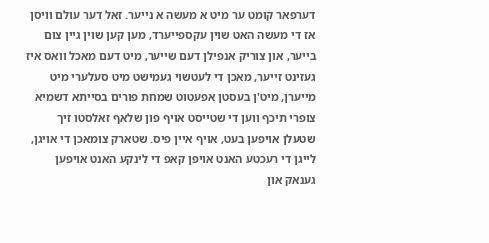דערפאר קומט ער מיט א מעשה א נייער. זאל דער עולם וויסן אז די מעשה האט שוין עקספייערד, מען קען שוין גיין צום בייער, און צוריק אנפילן דעם שייער, מיט דעם מאכל וואס איז געזינט זייער, מאכן די לעטשוי געמישט מיט סעלערי מיט מייערן, מיט'ן בעסטן אפעטוט שמחת פורים בסייתא דשמיא צופרי תיכף ווען די שטייסט אויף פון שלאף זאלסטו זיך שטעלן אויפען בעט, אויף איין פיס. שטארק צומאכן די אויגן, לייגן די רעכטע האנט אויפן קאפ די לינקע האנט אויפען גענאק און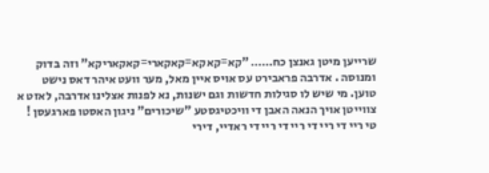שרייען מיטן גאנצן כח…… "קא=קאקא=קאקארי=קאקאריקא" וזה בדוק ומנוסה . אדרבה פראבירט עס אויס איין מאל, מער וועט איהר דאס נישט טוען. מי שיש לו סגילות חדשות וגם ישנות, נא לפנות אצלינו אדרבה, לאזט א צווייטן אויך הנאה האבן די וויכטיגסטע "שיכורים" ניגון האסטו פארגעסן ! טי ריי די ריי די ריי די ריי די ראדיי, דירי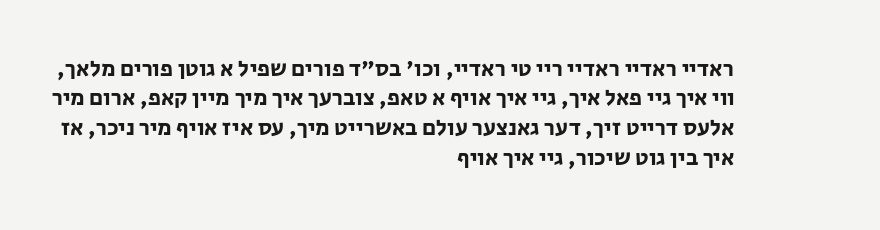ראדיי ראדיי ראדיי ריי טי ראדיי, וכו' בס"ד פורים שפיל א גוטן פורים מלאך, ווי איך גיי פאל איך, גיי איך אויף א טאפ, צוברעך איך מיך מיין קאפ, ארום מיר אלעס דרייט זיך, דער גאנצער עולם באשרייט מיך, עס איז אויף מיר ניכר, אז איך בין גוט שיכור, גיי איך אויף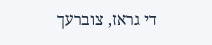די גראז, צוברעך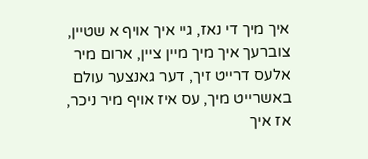איך מיך די נאז, גיי איך אויף א שטיין, צוברעך איך מיך מיין ציין, ארום מיר אלעס דרייט זיך, דער גאנצער עולם באשרייט מיך, עס איז אויף מיר ניכר, אז איך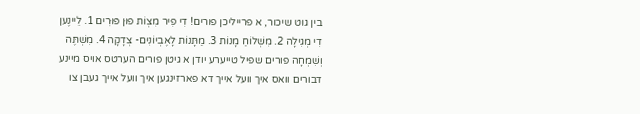בין גוט שיכור, א פרייליכן פורים! דִי פִיר מִצְוֹת פוּן פּוּרִים 1. לֵיינֶען דִי מְגִילָה 2. מִשְׁלוֹחַ מָנוֹת 3. מַתָּנוֹת לָאֶבְיוֹנִים- צְדָקָה 4. מִשְׁתֶּה וְשִׁמְחָה פורים שפיל טייערע יודן א גיטן פורים הערטס אויס מיינע דבורים וואס איך וועל אייך דא פארזינגען איך וועל אייך געבן צו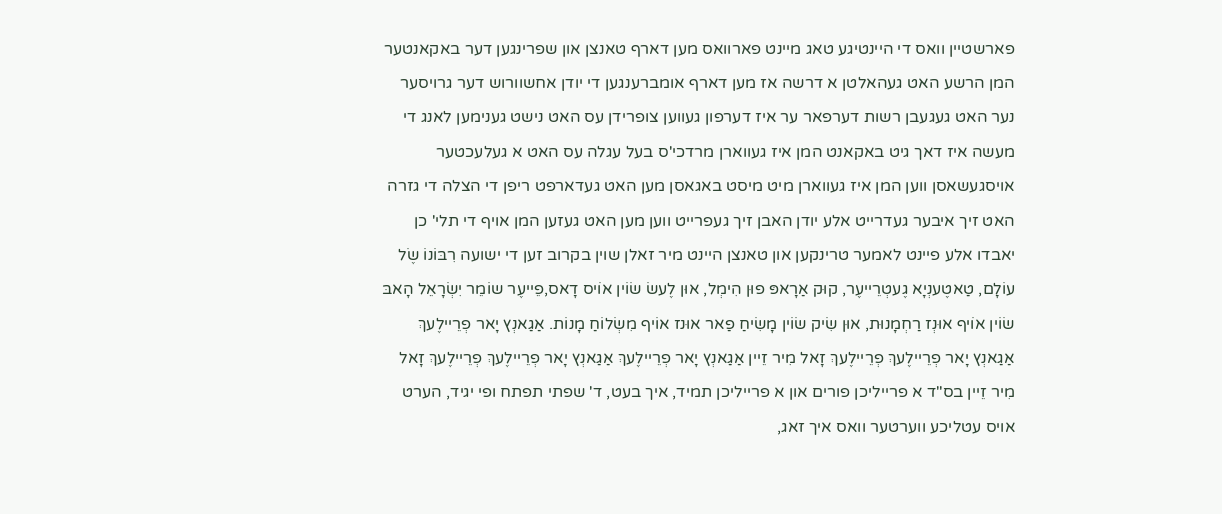פארשטיין וואס די היינטיגע טאג מיינט פארוואס מען דארף טאנצן און שפרינגען דער באקאנטער המן הרשע האט געהאלטן א דרשה אז מען דארף אומברענגען די יודן אחשוורוש דער גרויסער נער האט געגעבן רשות דערפאר ער איז דערפון געווען צופרידן עס האט נישט גענימען לאנג די מעשה איז דאך גיט באקאנט המן איז געווארן מרדכי'ס בעל עגלה עס האט א געלעכטער אויסגעשאסן ווען המן איז געווארן מיט מיסט באגאסן מען האט געדארפט ריפן די הצלה די גזרה האט זיך איבער געדרייט אלע יודן האבן זיך געפרייט ווען מען האט געזען המן אויף די תלי' כן יאבדו אלע פיינט לאמער טרינקען און טאנצן היינט מיר זאלן שוין בקרוב זען די ישועה רִבּוֹנוֹ שֶׂל עוֹלָם, טַאטֶענְיָא גֶעטְרֵייעֶר, קוּק אַרָאפּ פוּן הִימְל, אוּן לֶעשׂ שׂוֹין אוֹיס דָאס,פֵייעֶר שוֹמֵר יִשְׂרָאֵל הָאבּ שׂוֹין אוֹיף אוּנְז רַחְמָנוּת, אוּן שִׂיק שׂוֹין מָשִׂיחַ פַאר אוּנז אוֹיף מִשְׂלוֹחַ מָנוֹת. אַגַאנְץ יָאר פְרֵיילֶעךְ אַגַאנְץ יָאר פְרֵיילֶעךְ פְרֵיילֶעךְ זָאל מִיר זֵיין אַגַאנְץ יָאר פְרֵיילֶעךְ אַגַאנְץ יָאר פְרֵיילֶעךְ פְרֵיילֶעךְ זָאל מִיר זֵיין בס"ד א פרייליכן פורים און א פרייליכן תמיד, איך בעט, ד' שפתי תפתח ופי יגיד, הערט אויס עטליכע ווערטער וואס איך זאג,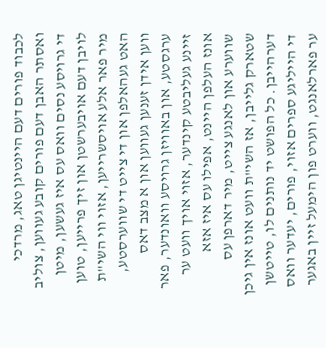לכבוד פורים דעם היינטיגן טאג, מרדכי ואסתר האבן דעם פורים קובע געווען, צוליב די גרויסע נסים וואס עס איז געשען, מיטן לויבן דעם אויבערשטן און זיך פרייען, טוען מיר פאר אלע אויסשרייען, אזוי ווי השי"ת האט געהאלפן און די צייט די שווערסטע, ווען אידן זענען געווען און א מצב דאס ערגסטע, און באוויזן גרויסע וואונדער, פאר זיינע געליבטע קינדער, אזוי אויך וועט ער אונז העלפן היינט, אפילו עס איז אזא שווערע און לאנגע צייט, מיר דארפן עס שטארק גלייבן, אז השי"ת וועט אונז אין גיכן דערהייבן. כל הפושט יד נותנים לו, טייטשן די הייליגע ספרים אזוי, פורים, יעדער וואס ער פארלאנגט, ווערט פון הימעל זיין באגער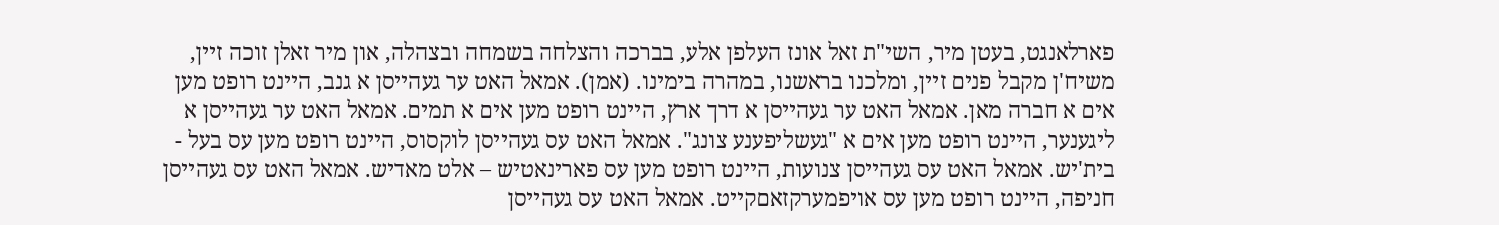פארלאנגט, בעטן מיר, השי"ת זאל אונז העלפן אלע, בברכה והצלחה בשמחה ובצהלה, און מיר זאלן זוכה זיין, משיח'ן מקבל פנים זיין, ומלכנו בראשנו, במהרה בימינו. (אמן). אמאל האט ער געהייסן א גנב, היינט רופט מען אים א חברה מאן. אמאל האט ער געהייסן א דרך ארץ, היינט רופט מען אים א תמים. אמאל האט ער געהייסן א ליגענער, היינט רופט מען אים א "געשליפענע צונג". אמאל האט עס געהייסן לוקסוס, היינט רופט מען עס בעל - בית'יש. אמאל האט עס געהייסן צנועות, היינט רופט מען עס פארינאטיש – אלט מאדיש. אמאל האט עס געהייסן חניפה, היינט רופט מען עס אויפמערקזאםקייט. אמאל האט עס געהייסן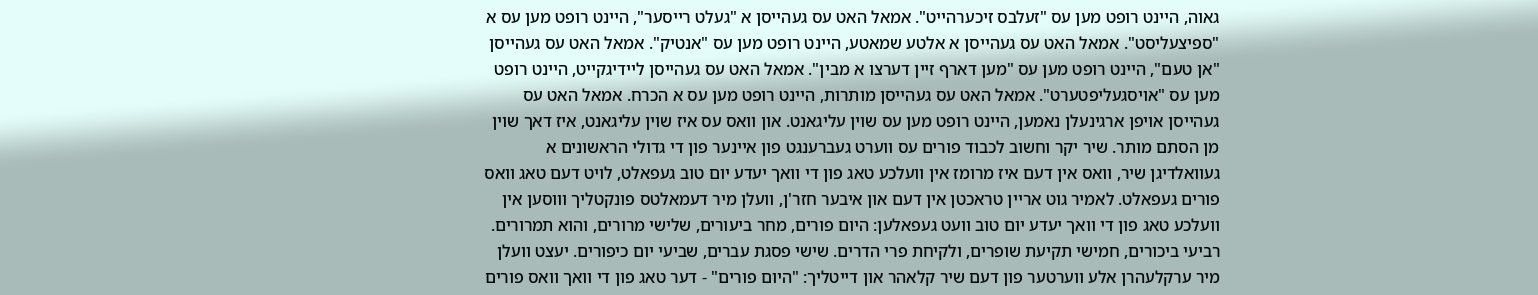גאוה, היינט רופט מען עס "זעלבס זיכערהייט". אמאל האט עס געהייסן א "געלט רייסער", היינט רופט מען עס א "ספיצעליסט". אמאל האט עס געהייסן א אלטע שמאטע, היינט רופט מען עס "אנטיק". אמאל האט עס געהייסן "אן טעם", היינט רופט מען עס "מען דארף זיין דערצו א מבין". אמאל האט עס געהייסן ליידיגקייט, היינט רופט מען עס "אויסגעליפטערט". אמאל האט עס געהייסן מותרות, היינט רופט מען עס א הכרח. אמאל האט עס געהייסן אויפן ארגינעלן נאמען, היינט רופט מען עס שוין עליגאנט. און וואס עס איז שוין עליגאנט, איז דאך שוין מן הסתם מותר. שיר יקר וחשוב לכבוד פורים עס ווערט געברענגט פון איינער פון די גדולי הראשונים א געוואלדיגן שיר, וואס אין דעם איז מרומז אין וועלכע טאג פון די וואך יעדע יום טוב געפאלט, לויט דעם טאג וואס פורים געפאלט. לאמיר גוט אריין טראכטן אין דעם און איבער חזר'ן, וועלן מיר דעמאלטס פונקטליך וווסען אין וועלכע טאג פון די וואך יעדע יום טוב וועט געפאלען: היום פורים, מחר ביעורים, שלישי מרורים, והוא תמרורים. רביעי ביכורים, חמישי תקיעת שופרים, ולקיחת פרי הדרים. שישי פסגת עברים, שביעי יום כיפורים. יעצט וועלן מיר ערקלעהרן אלע ווערטער פון דעם שיר קלאהר און דייטליך: "היום פורים" - דער טאג פון די וואך וואס פורים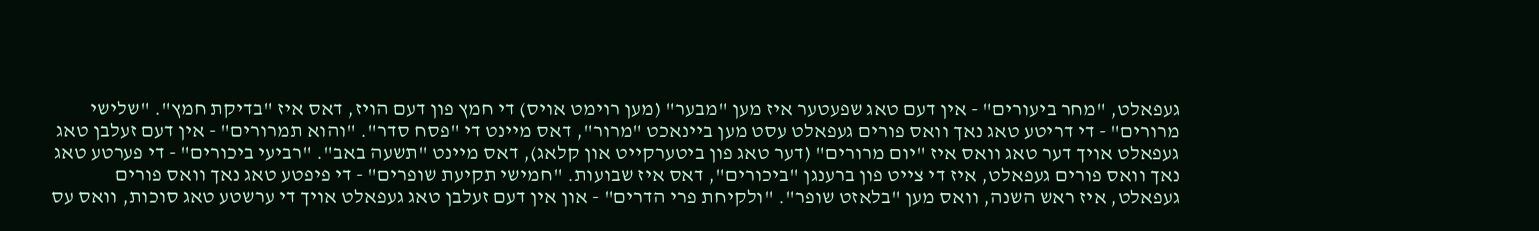געפאלט, "מחר ביעורים" - אין דעם טאג שפעטער איז מען "מבער" (מען רוימט אויס) די חמץ פון דעם הויז, דאס איז "בדיקת חמץ". "שלישי מרורים" - די דריטע טאג נאך וואס פורים געפאלט עסט מען ביינאכט "מרור", דאס מיינט די "פסח סדר". "והוא תמרורים" - אין דעם זעלבן טאג געפאלט אויך דער טאג וואס איז "יום מרורים" (דער טאג פון ביטערקייט און קלאג), דאס מיינט "תשעה באב". "רביעי ביכורים" - די פערטע טאג נאך וואס פורים געפאלט, איז די צייט פון ברענגן "ביכורים", דאס איז שבועות. "חמישי תקיעת שופרים" - די פיפטע טאג נאך וואס פורים געפאלט, איז ראש השנה, וואס מען "בלאזט שופר". "ולקיחת פרי הדרים" - און אין דעם זעלבן טאג געפאלט אויך די ערשטע טאג סוכות, וואס עס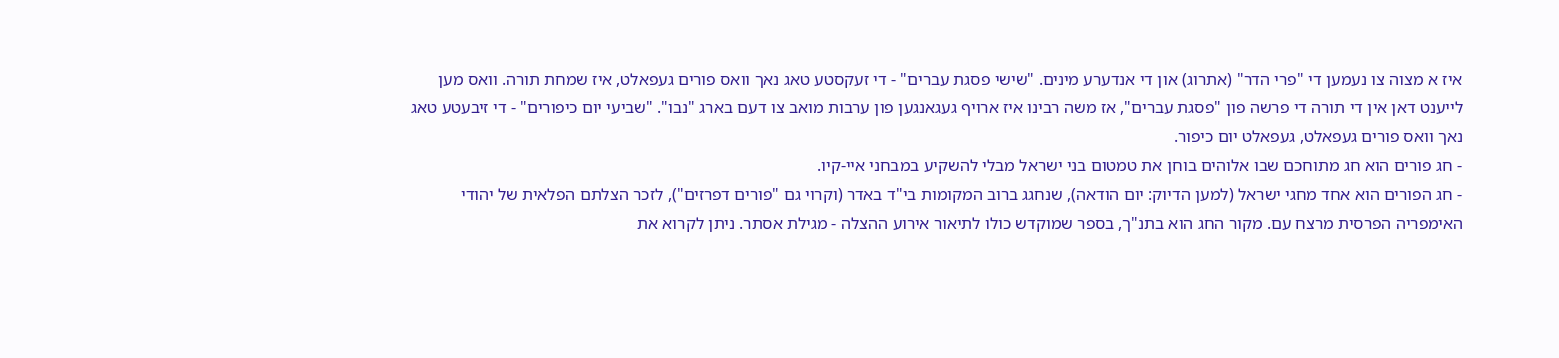איז א מצוה צו נעמען די "פרי הדר" (אתרוג) און די אנדערע מינים. "שישי פסגת עברים" - די זעקסטע טאג נאך וואס פורים געפאלט, איז שמחת תורה. וואס מען לייענט דאן אין די תורה די פרשה פון "פסגת עברים", אז משה רבינו איז ארויף געגאנגען פון ערבות מואב צו דעם בארג "נבו". "שביעי יום כיפורים" - די זיבעטע טאג נאך וואס פורים געפאלט, געפאלט יום כיפור.
- חג פורים הוא חג מתוחכם שבו אלוהים בוחן את טמטום בני ישראל מבלי להשקיע במבחני איי-קיו.
- חג הפורים הוא אחד מחגי ישראל (למען הדיוק: יום הודאה), שנחגג ברוב המקומות בי"ד באדר (וקרוי גם "פורים דפרזים"), לזכר הצלתם הפלאית של יהודי האימפריה הפרסית מרצח עם. מקור החג הוא בתנ"ך, בספר שמוקדש כולו לתיאור אירוע ההצלה - מגילת אסתר. ניתן לקרוא את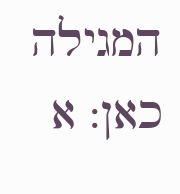המגילה כאן: א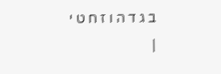ב ג ד ה ו ז ח ט י
|